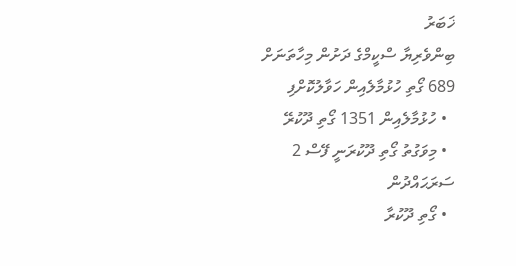ޚަބަރު
ބިންވެރިޔާ ސްކީމްގެ ދަށުން މިހާތަނަށް 689 ގޯތި ހުޅުމާލެއިން ހަވާލުކޮށްފި
  • ހުޅުމާލެއިން 1351 ގޯތި ދޫކުރޭ
  • މިވަގުތު ގޯތި ދޫކުރަނީ ފޭސް 2 ސަރަޙައްދުން
  • ގޯތި ދޫކުރާ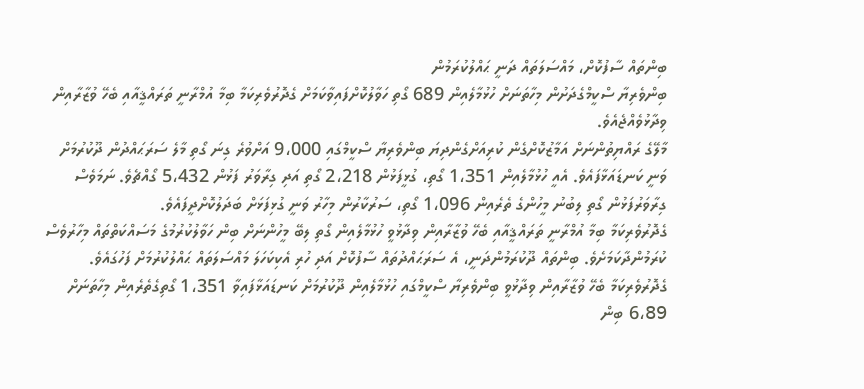ބިންތައް ސާފުކޮށް، މައްސަލަތައް ދަނީ ޙައްލުކުރަމުން
ބިންވެރިޔާ ސްކީމްގެދަށުން މިހާތަނަށް ހުޅުމާލެއިން 689 ގޯތި ހަވާލުކޮށްފައިވާކަމަށް ގެދޮރުވެރިކަމާ ބިމާ އުމްރާނީ ތަރައްޤީއާއި ބެހޭ ވުޒާރާއިން ވިދާޅުވެއްޖެއެވެ.
މާލޭގެ ރައްޔިތުންނަށް އަމާޒުކޮށްގެން ކުރިއަށްގެންދިޔަ ބިންވެރިޔާ ސްކީމްގައި 9،000 އަށްވުރެ ގިނަ ގޯތި މާލެ ސަރަޙައްދުން ދޫކުރުމަށް ވަނީ ކަނޑައަޅާފައެވެ. އެއީ ހުޅުމާލެއިން 1،351 ގޯތި، ގުޅީފަޅުން 2،218 ގޯތި އަދި ގިރާވަރު ފަޅުން 5،432 ގޯއްޗެވެ. ނަމަވެސް ގިރާވަރުފަޅުން ގޯތި ލިބުނު މީހުންގެ ތެރެއިން 1،096 ގޯތި، ސަރުކާރުން މިހާރު ވަނީ ގުޅިފަޅަށް ބަދަލުކޮށްދީފައެވެ.
ގެދޮރުވެރިކަމާ ބިމާ އުމްރާނީ ތަރައްޤީއާއި ބެހޭ ވުޒާރާއިން ވިދާޅުވީ ހުޅުމާލެއިން ގޯތި ލިބޭ މީހުންނަށް ބިން ހަވާލުކުރުމުގެ މަސައްކަތްތައް މިހާރުވެސް ކުރަމުންދާކަމަށެވެ. ބިންތައް ދޫކުރަމުންދަނީ، އެ ސަރަޙައްދުތައް ސާފުކޮށް އަދި ހުރި އެކިކަހަލަ މައްސަލަތައް ޙައްލުކުރުމަށް ފަހުގައެވެ.
ގެދޮރުވެރިކަމާ ބެހޭ ވުޒާރާއިން ވިދާޅުވީ ބިންވެރިޔާ ސްކީމްގައި ހުޅުމާލެއިން ދޫކުރުމަށް ކަނޑައަޅާފައިވާ 1،351 ގޯތިގެތެރެއިން މިހާތަނަށް 6،89 ބިން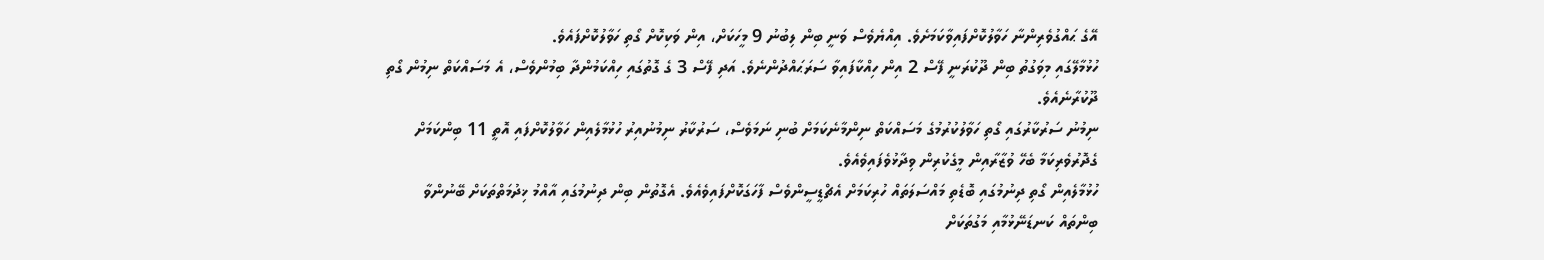އޭގެ ޙައްގުވެރިންނާ ހަވާލުކޮށްފައިވާކަމަށެވެ. އިއްޔެވެސް ވަނީ ބިން ލިބުނު 9 މީހަކަށް، އިން ވަކިކޮށް ގޯތި ހަވާލުކޮށްފައެވެ.
ހުޅުމާލޭގައި މިވަގުތު ބިން ދޫކުރަނީ ފޭސް 2 އިން ހިއްކާފައިވާ ސަރަޙައްދުންނެވެ. އަދި ފޭސް 3 ގެ ގޮތުގައި ހިއްކަމުންދާ ބިމުންވެސް، އެ މަސައްކަތް ނިމުން ގޯތި ދޫކުރާނެއެވެ.
ނިމުނު ސަރުކާރުގައި ގޯތި ހަވާލުކުރުމުގެ މަސައްކަތް ނިންމާނެކަމަށް ބުނި ނަމަވެސް، ސަރުކާރު ނިމުނުއިރު ހުޅުމާލެއިން ހަވާލުކޮށްފައި އޮތީ 11 ބިންކަމަށް ގެދޮރުވެރިކަމާ ބެހޭ ވުޒާރާއިން މީގެކުރިން ވިދާޅުވެފައިވެއެވެ.
ހުޅުމާލެއިން ގޯތި ދިނުމުގައި ބޮޑެތި މައްސަލަތައް ހުރިކަމަށް އެޗްޑީސީންވެސް ފާހަގަކޮށްފައިވެއެވެ. އެގޮތުން ބިން ދިނުމުގައި އާއްމު ޚިދުމަތްތަކަށް ބޭނުންވާ ބިންތައް ކަނޑަނޭޅުމާއި މަގުތަކަށް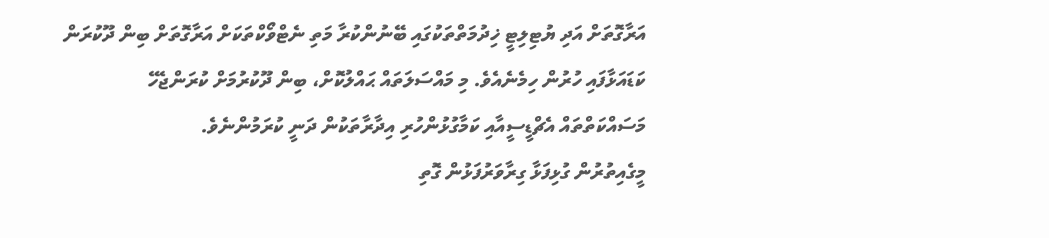އަރާގޮތަށް އަދި ޔުޓިލިޓީ ޚިދުމަތްތަކުގައި ބޭނުންކުރާ މަތި ނެޓްވޯކްތަކަށް އަރާގޮތަށް ބިން ދޫކުރަން ކަޑައަޅާފައި ހުރުން ހިމެނެއެވެ. މި މައްސަލަތައް ޙައްލުކޮށް، ބިން ދޫކުރުމަށް ކުރަންޖެހޭ މަސައްކަތްތައް އެޗްޑީސީއާއި ކަމާގުޅުންހުރި އިދާރާތަކުން ދަނީ ކުރަމުންނެވެ.
މީގެއިތުރުން ގުޅިފަޅާ ގިރާވަރުފަޅުން ގޮތި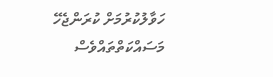ހަވާލުކުރުމަށް ކުރަންޖެހޭ މަސައްކަތްތައްވެސް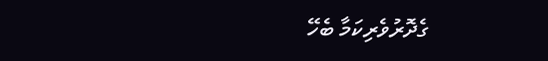ގެދޮރުވެރިކަމާ ބެހޭ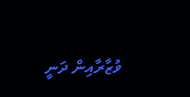ވުޒާރާއިން ދަނީ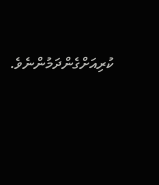ކުރިއަށްގެންދަމުންނެވެ.